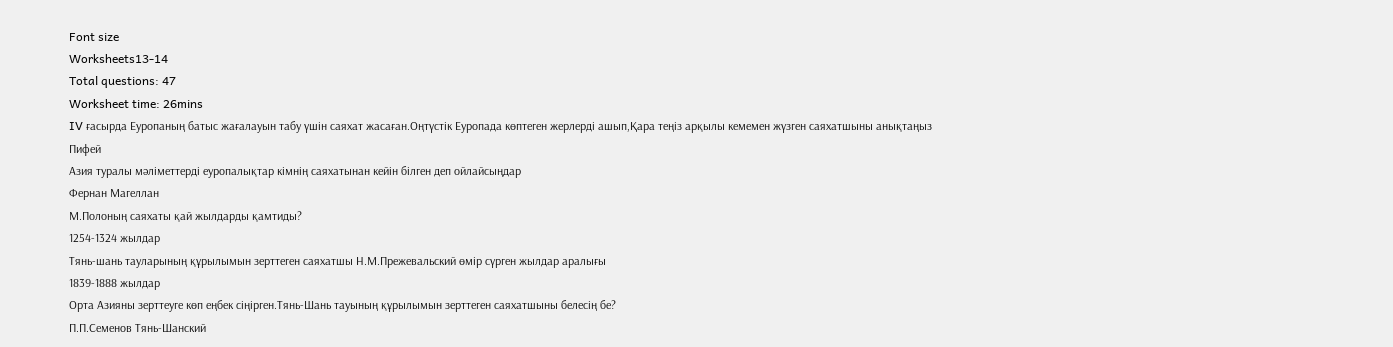Font size
Worksheets13-14
Total questions: 47
Worksheet time: 26mins
IV ғасырда Еуропаның батыс жағалауын табу үшін саяхат жасаған.Оңтүстік Еуропада көптеген жерлерді ашып,Қара теңіз арқылы кемемен жүзген саяхатшыны анықтаңыз
Пифей
Азия туралы мәліметтерді еуропалықтар кімнің саяхатынан кейін білген деп ойлайсыңдар
Фернан Магеллан
М.Полоның саяхаты қай жылдарды қамтиды?
1254-1324 жылдар
Тянь-шань тауларының құрылымын зерттеген саяхатшы Н.М.Прежевальский өмір сүрген жылдар аралығы
1839-1888 жылдар
Орта Азияны зерттеуге көп еңбек сіңірген.Тянь-Шань тауының құрылымын зерттеген саяхатшыны белесің бе?
П.П.Семенов Тянь-Шанский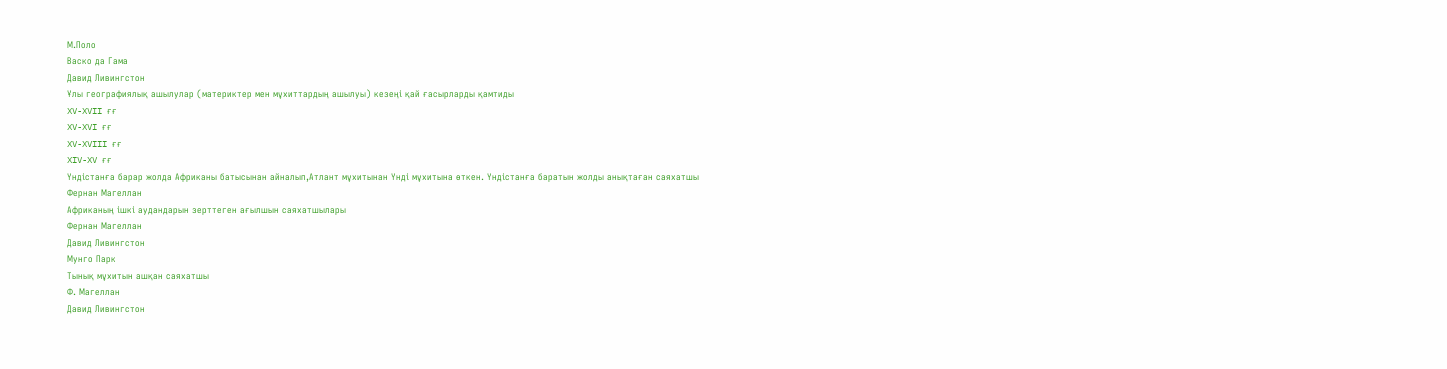М.Поло
Васко да Гама
Давид Ливингстон
Ұлы географиялық ашылулар (материктер мен мұхиттардың ашылуы) кезеңі қай ғасырларды қамтиды
XV-XVII ғғ
XV-XVI ғғ
XV-XVIII ғғ
XIV-XV ғғ
Үндістанға барар жолда Африканы батысынан айналып,Атлант мұхитынан Үнді мұхитына өткен. Үндістанға баратын жолды анықтаған саяхатшы
Фернан Магеллан
Африканың ішкі аудандарын зерттеген ағылшын саяхатшылары
Фернан Магеллан
Давид Ливингстон
Мунго Парк
Тынық мұхитын ашқан саяхатшы
Ф. Магеллан
Давид Ливингстон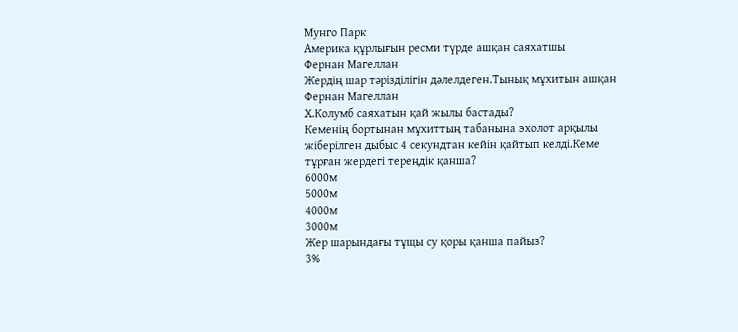Мунго Парк
Америка құрлығын ресми түрде ашқан саяхатшы
Фернан Магеллан
Жердің шар тәрізділігін дәлелдеген.Тынық мұхитын ашқан
Фернан Магеллан
Х.Колумб саяхатын қай жылы бастады?
Кеменің бортынан мұхиттың табанына эхолот арқылы жіберілген дыбыс 4 секундтан кейін қайтып келді.Кеме тұрған жердегі тереңдік қанша?
6000м
5000м
4000м
3000м
Жер шарындағы тұщы су қоры қанша пайыз?
3%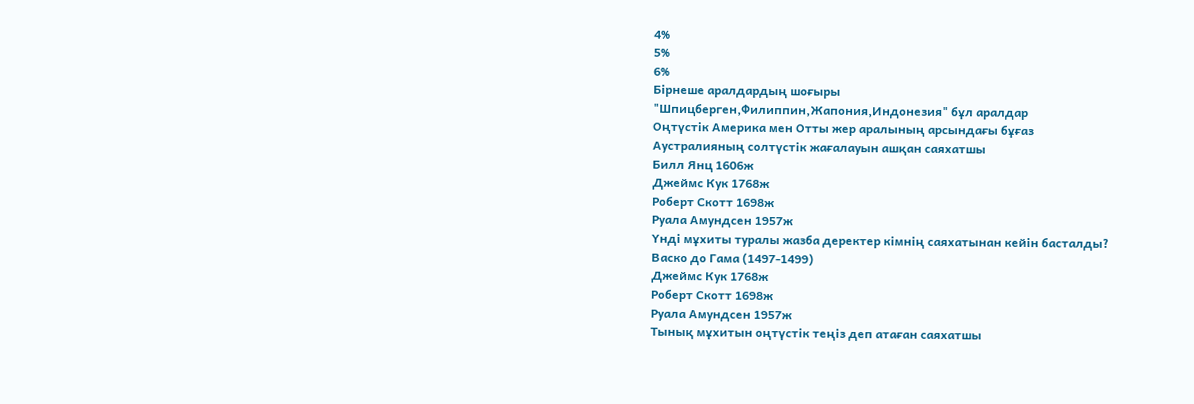4%
5%
6%
Бірнеше аралдардың шоғыры
"Шпицберген,Филиппин,Жапония,Индонезия" бұл аралдар
Оңтүстік Америка мен Отты жер аралының арсындағы бұғаз
Аустралияның солтүстік жағалауын ашқан саяхатшы
Билл Янц 1606ж
Джеймс Кук 1768ж
Роберт Скотт 1698ж
Руала Амундсен 1957ж
Үнді мұхиты туралы жазба деректер кімнің саяхатынан кейін басталды?
Васко до Гама (1497-1499)
Джеймс Кук 1768ж
Роберт Скотт 1698ж
Руала Амундсен 1957ж
Тынық мұхитын оңтүстік теңіз деп атаған саяхатшы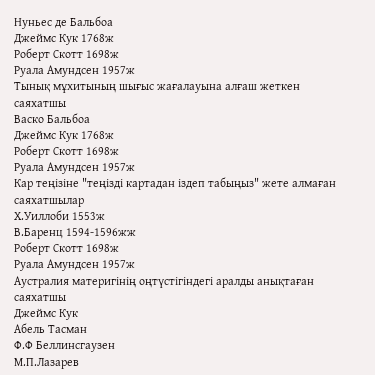Нуньес де Бальбоа
Джеймс Кук 1768ж
Роберт Скотт 1698ж
Руала Амундсен 1957ж
Тынық мұхитының шығыс жағалауына алғаш жеткен саяхатшы
Васко Бальбоа
Джеймс Кук 1768ж
Роберт Скотт 1698ж
Руала Амундсен 1957ж
Кар теңізіне "теңізді картадан іздеп табыңыз" жете алмаған саяхатшылар
Х.Уиллоби 1553ж
В.Баренц 1594-1596жж
Роберт Скотт 1698ж
Руала Амундсен 1957ж
Аустралия материгінің оңтүстігіндегі аралды анықтаған саяхатшы
Джеймс Кук
Абель Тасман
Ф.Ф Беллинсгаузен
М.П.Лазарев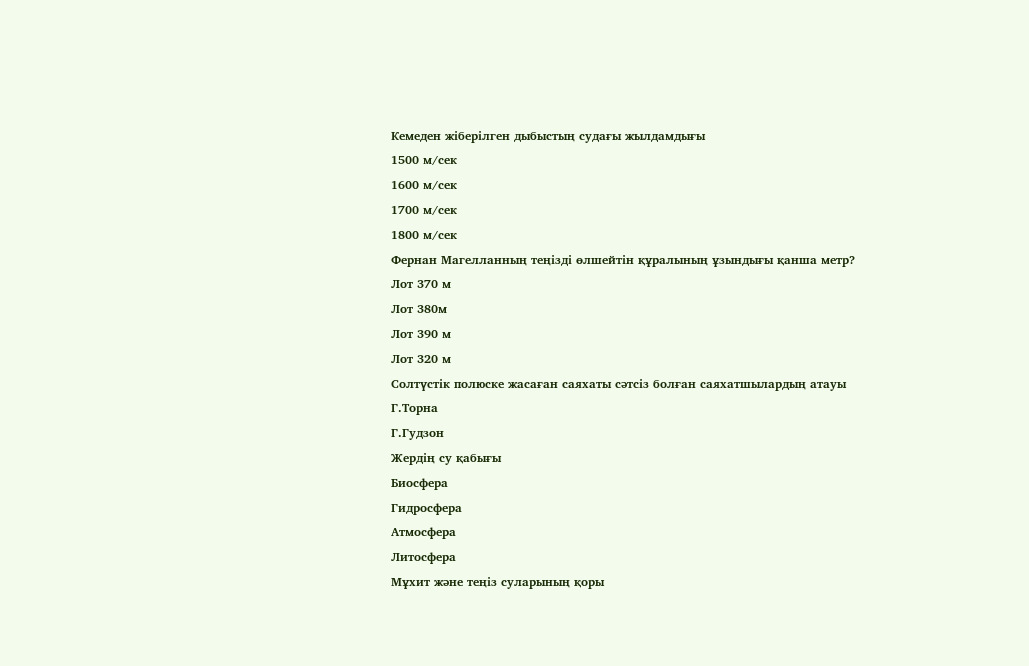Кемеден жіберілген дыбыстың судағы жылдамдығы
1500 м/сек
1600 м/сек
1700 м/сек
1800 м/сек
Фернан Магелланның теңізді өлшейтін құралының ұзындығы қанша метр?
Лот 370 м
Лот 380м
Лот 390 м
Лот 320 м
Солтүстік полюске жасаған саяхаты сәтсіз болған саяхатшылардың атауы
Г.Торна
Г.Гудзон
Жердің су қабығы
Биосфера
Гидросфера
Атмосфера
Литосфера
Мұхит және теңіз суларының қоры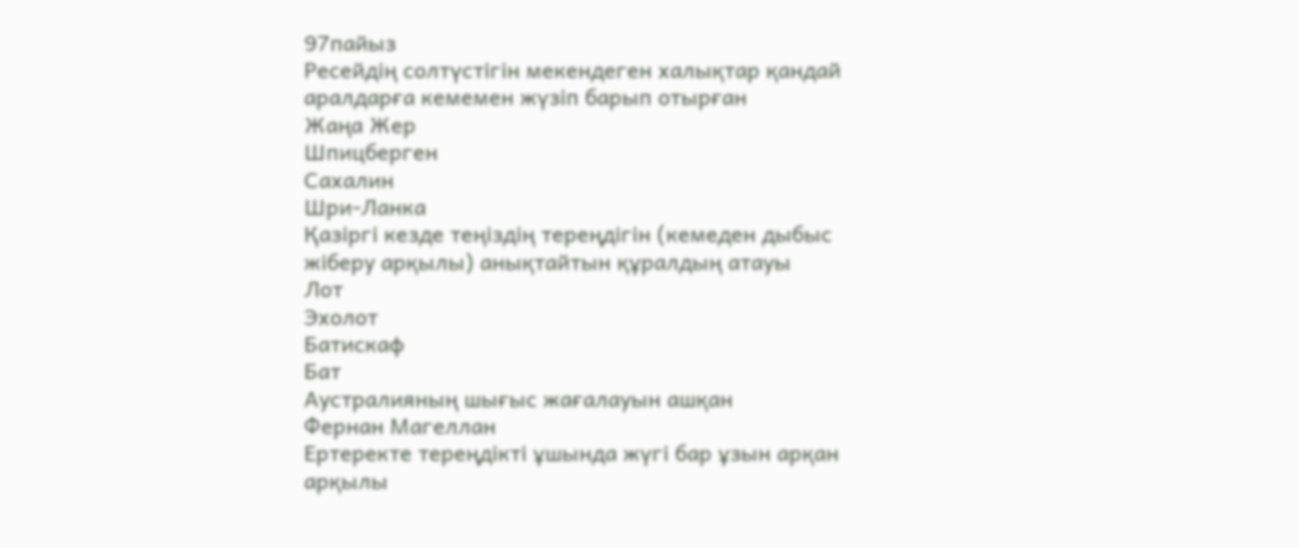97пайыз
Ресейдің солтүстігін мекендеген халықтар қандай аралдарға кемемен жүзіп барып отырған
Жаңа Жер
Шпицберген
Сахалин
Шри-Ланка
Қазіргі кезде теңіздің тереңдігін (кемеден дыбыс жіберу арқылы) анықтайтын құралдың атауы
Лот
Эхолот
Батискаф
Бат
Аустралияның шығыс жағалауын ашқан
Фернан Магеллан
Ертеректе тереңдікті ұшында жүгі бар ұзын арқан арқылы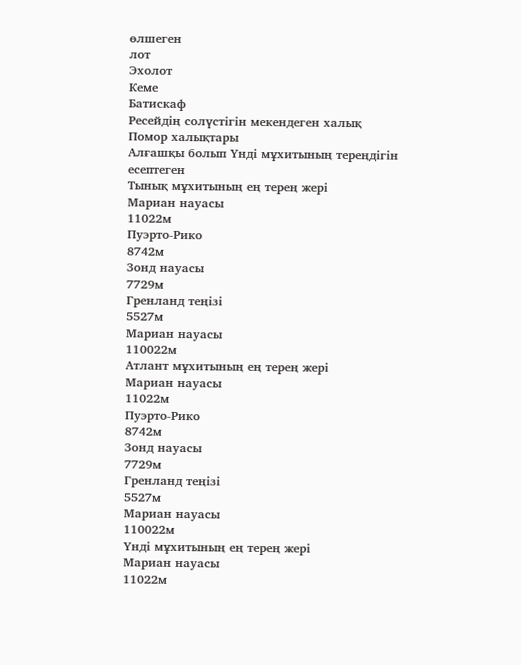өлшеген
лот
Эхолот
Кеме
Батискаф
Ресейдің солүстігін мекендеген халық
Помор халықтары
Алғашқы болып Үнді мұхитының тереңдігін есептеген
Тынық мұхитының ең терең жері
Мариан науасы
11022м
Пуэрто-Рико
8742м
Зонд науасы
7729м
Гренланд теңізі
5527м
Мариан науасы
110022м
Атлант мұхитының ең терең жері
Мариан науасы
11022м
Пуэрто-Рико
8742м
Зонд науасы
7729м
Гренланд теңізі
5527м
Мариан науасы
110022м
Үнді мұхитының ең терең жері
Мариан науасы
11022м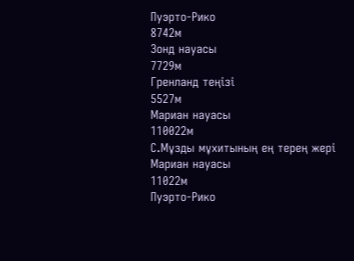Пуэрто-Рико
8742м
Зонд науасы
7729м
Гренланд теңізі
5527м
Мариан науасы
110022м
С.Мұзды мұхитының ең терең жері
Мариан науасы
11022м
Пуэрто-Рико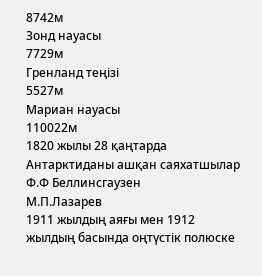8742м
Зонд науасы
7729м
Гренланд теңізі
5527м
Мариан науасы
110022м
1820 жылы 28 қаңтарда Антарктиданы ашқан саяхатшылар
Ф.Ф Беллинсгаузен
М.П.Лазарев
1911 жылдың аяғы мен 1912 жылдың басында оңтүстік полюске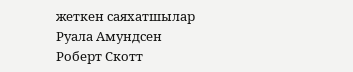жеткен саяхатшылар
Руала Амундсен
Роберт Скотт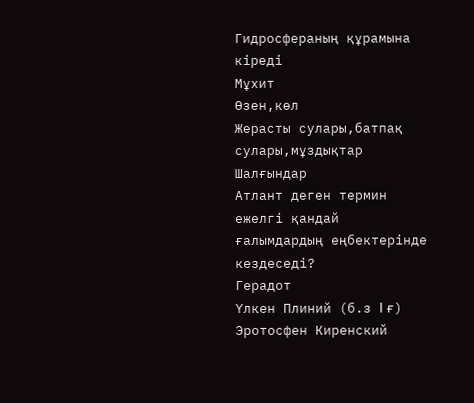Гидросфераның құрамына кіреді
Мұхит
Өзен,көл
Жерасты сулары,батпақ сулары,мұздықтар
Шалғындар
Атлант деген термин ежелгі қандай ғалымдардың еңбектерінде кездеседі?
Герадот
Үлкен Плиний (б.з I ғ)
Эротосфен Киренский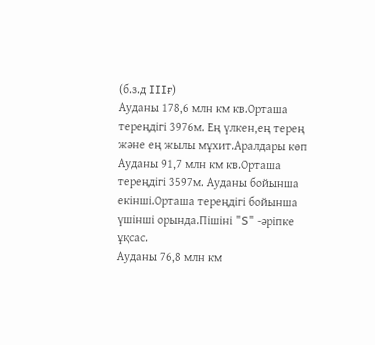(б.з.д IIIғ)
Ауданы 178,6 млн км кв.Орташа тереңдігі 3976м. Ең үлкен,ең терең және ең жылы мұхит.Аралдары көп
Ауданы 91,7 млн км кв.Орташа тереңдігі 3597м. Ауданы бойынша екінші.Орташа тереңдігі бойынша үшінші орында.Пішіні "S" -әріпке ұқсас.
Ауданы 76,8 млн км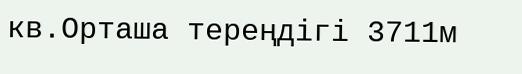кв.Орташа тереңдігі 3711м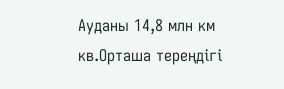Ауданы 14,8 млн км кв.Орташа тереңдігі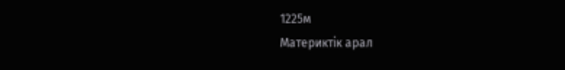1225м
Материктік арал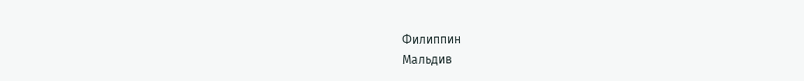Филиппин
Мальдив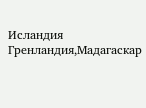Исландия
Гренландия,Мадагаскар